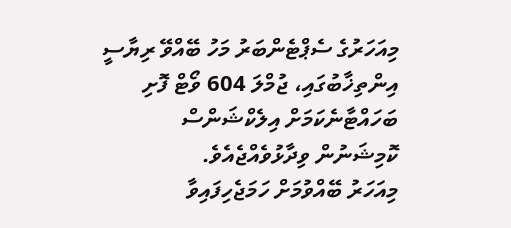މިއަހަރުގެ ސެޕްޓެންބަރު މަހު ބޭއްވޭ ރިޔާސީ އިންތިޚާބުގައި، ޖުމްލަ 604 ވޯޓް ފޮށި ބަހައްޓާނެކަމަށް އިލެކްޝަންސް ކޮމިޝަނުން ވިދާޅުވެއްޖެއެވެ.
މިއަހަރު ބޭއްވުމަށް ހަމަޖެހިފައިވާ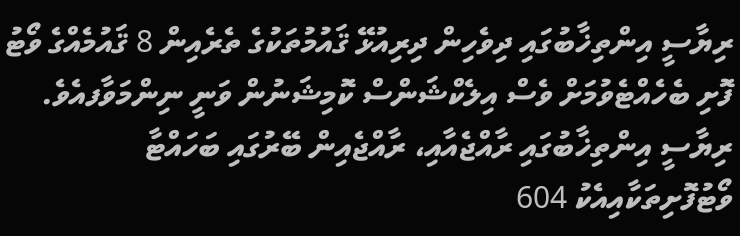ރިޔާސީ އިންތިޚާބުގައި ދިވެހިން ދިރިއުޅޭ ޤައުމުތަކުގެ ތެރެއިން 8 ޤައުމެއްގެ ވޯޓު ފޮށި ބެހެއްޓެވުމަށް ވެސް އިލެކްޝަންސް ކޮމިޝަނުން ވަނީ ނިންމަވާފއެވެ.
ރިޔާސީ އިންތިޚާބުގައި ރާއްޖެއާއި، ރާއްޖެއިން ބޭރުގައި ބަހައްޓާ ވޯޓުފޮށިތަކާއިއެކު 604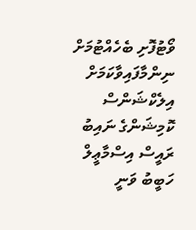ވޯޓުފޮށި ބެހެއްޓުމަށް ނިންމާފައިވާކަމަށް އިލެކްޝަންސް ކޮމިޝަންގެ ނައިބު ރައީސް އިސްމާޢީލް ހަބީބު ވަނީ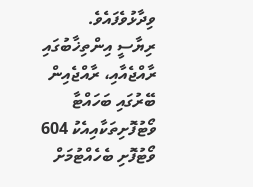ވިދާޅުވެފައެވެ.
ރިޔާސީ އިންތިޚާބުގައި ރާއްޖެއާއި، ރާއްޖެއިން ބޭރުގައި ބަހައްޓާ ވޯޓުފޮށިތަކާއިއެކު 604 ވޯޓުފޮށި ބެހެއްޓުމަށް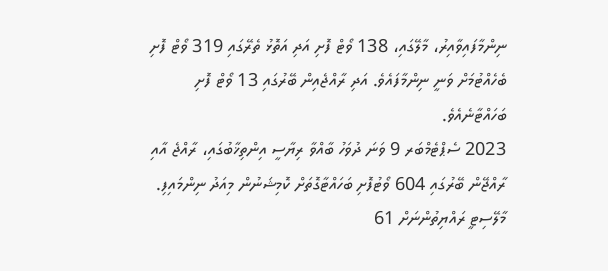ނިންމާފައިވާއިރު، މާލޭގައި، 138 ވޯޓް ފޮށި އަދި އަތޮޅު ތެރޭގައި 319 ވޯޓް ފޮށި ބެހެއްޓުމަށް ވަނީ ނިންމާފައެވެ. އަދި ރާއްޖެއިން ބޭރުގައި 13 ވޯޓް ފޮށި ބަހައްޓާނެއެވެ.
2023 ސެޕްޓެމްބަރ 9 ވަނަ ދުވަހު ބާއްވާ ރިޔާސީ އިންތިޚާބުގައި، ރާއްޖެ އާއި ރާއްޖޭން ބޭރުގައި 604 ވޯޓުފޮށި ބަހައްޓާގޮތަށް ކޮމިޝަނުން މިއަދު ނިންމައިފި.
މާލޭސިޓީ ރައްޔިތުންނަށް 61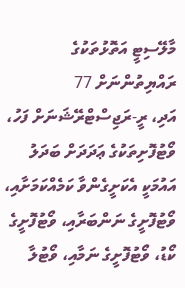މާލޭސިޓީ އަތޮޅުތަކުގެ ރައްޔިތުންނަށް 77
އަދި، ރީ-ރަޖިސްޓްރޭޝަނަށް ފަހު، ވޯޓުފޮށިތަކުގެ ޢަދަދަށް ބަދަލު އައުމަކީ އެކަށީގެންވާ ކަމެއްކަމަށާއި، ވޯޓުފޮށީގެ ނަންބަރާއި، ވޯޓުފޮށީގެ ކޯޑު، ވޯޓުފޮށީގެ ނަމާއި، ވޯޓުލާ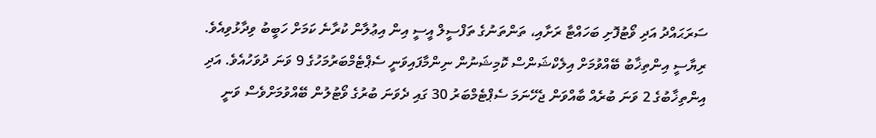ސަރަޙައްދު އަދި ވޯޓުފޮށި ބަހައްޓާ ރަށާއި، ތަންތަނުގެ ތަފްސީލް އީސީ އިން އިޢުލާން ކުރާނެ ކަމަށް ހަބީބު ވިދާޅުވިއެވެ.
ރިޔާސީ އިންތިޚާބު ބޭއްވުމަށް އިލެކްޝަންސް ކޮމިޝަނުން ނިންމާފައިވަނީ ސެޕްޓެމްބަރުމަހުގެ 9 ވަނަ ދުވަހުއެވެ. އަދި އިންތިޚާބުގެ 2 ވަނަ ބުރެއް ބާއްވަން ޖެހޭނަމަ ސެޕްޓެމްބަރު 30 ގައި ދެވަނަ ބުރުގެ ވޯޓުލުން ބޭއްވުމަށްވެސް ވަނީ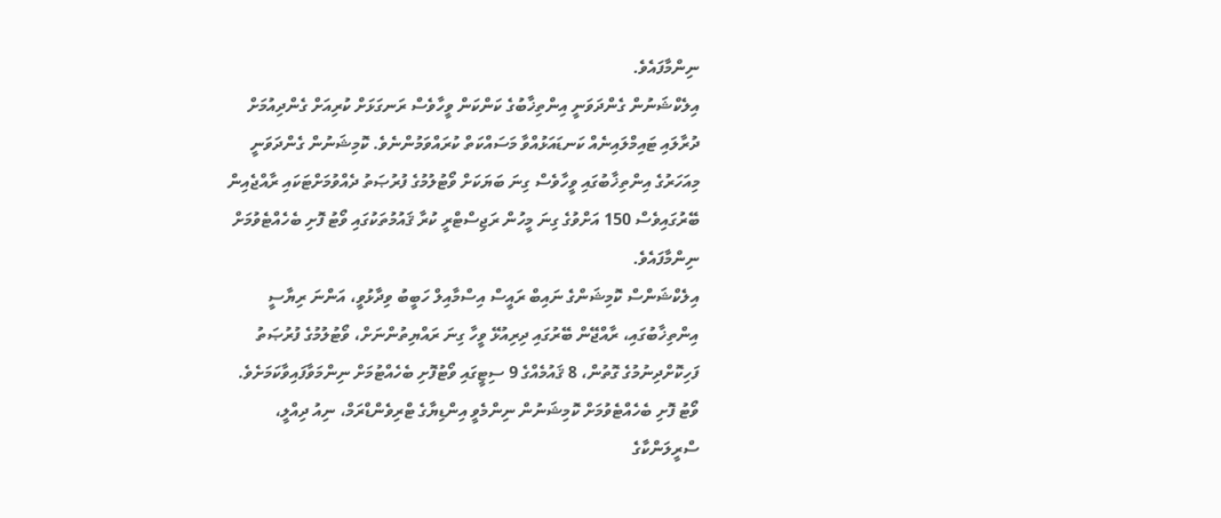ނިންމާފައެވެ.
އިލެކްޝަނުން ގެންދަވަނީ އިންތިޚާބުގެ ކަންކަން ވީހާވެސް ރަނގަޅަށް ކުރިއަށް ގެންދިއުމަށް ދުރާލައި ޓައިމްލައިނެއް ކަނޑައަޅުއްވާ މަސައްކަތް ކުރައްވަމުންނެވެ. ކޮމިޝަނުން ގެންދަވަނީ މިއަހަރުގެ އިންތިޚާބުގައި ވީހާވެސް ގިނަ ބަޔަކަށް ވޯޓުލުމުގެ ފުރުޞަތު ދެއްވުމަށްޓަކައި ރާއްޖެއިން ބޭރުގައިވެސް 150 އަށްވުގެ ގިނަ މީހުން ރަޖިސްޓްރީ ކުރާ ޤައުމުތަކުގައި ވޯޓު ފޮށި ބެހެއްޓެވުމަށް ނިންމާފައެވެ.
އިލެކްޝަންސް ކޮމިޝަންގެ ނައިބް ރައީސް އިސްމާއިލް ހަބީބު ވިދާޅުވީ، އަންނަ ރިޔާސީ އިންތިޚާބުގައި، ރާއްޖޭން ބޭރުގައި ދިރިއުޅޭ ވީހާ ގިނަ ރައްޔިތުންނަށް، ވޯޓުލުމުގެ ފުރުޞަތު ފަހިކޮށްދިނުމުގެ ގޮތުން، 8 ޤައުމެއްގެ 9 ސިޓީގައި ވޯޓުފޮށި ބެހެއްޓުމަށް ނިންމަވާފައިވާކަމަށެވެ.
ވޯޓު ފޮށި ބެހެއްޓެވުމަށް ކޮމިޝަނުން ނިންމެވީ އިންޑިޔާގެ ޓްރިވެންޑްރަމް، ނިއު ދިއްލީ، ސްރީލަންކާގެ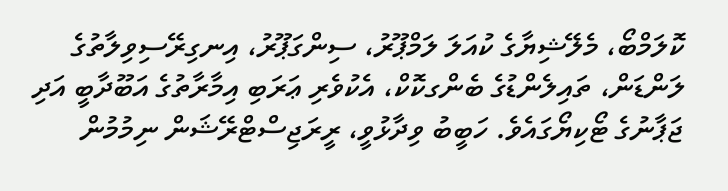ކޮލަމްބޯ، މެލޭޝިޔާގެ ކުއަލަ ލަމްޕޫރު، ސިންގަޕޫރު، އިނގިރޭސިވިލާތުގެ ލަންޑަން، ތައިލެންޑުގެ ބެންގކޮކް، އެކުވެރި ޢަރަބި އިމާރާތުގެ އަބޫދާބީ އަދި ޖަޕާނުގެ ޓޯކިޔޯގައެވެ. ހަބީބު ވިދާޅުވީ، ރީރަޖިސްޓްރޭޝަން ނިމުމުން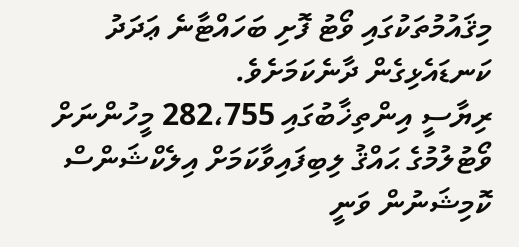މިޤައުމުތަކުގައި ވޯޓު ފޮށި ބަހައްޓާނެ ޢަދަދު ކަނޑައެޅިގެން ދާނެކަމަށެވެ.
ރިޔާސީ އިންތިޚާބުގައި 282،755 މީހުންނަށް ވޯޓުލުމުގެ ޙައްޤު ލިބިފައިވާކަމަށް އިލެކްޝަންސް ކޮމިޝަނުން ވަނީ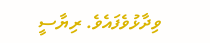ވިދާޅުވެފައެވެ. ރިޔާސީ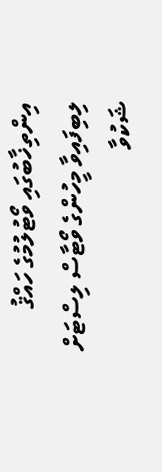އިންތިޚާބުގައި ވޯޓުލުމުގެ ހައްޤު ލިބިފައިވާ މީހުންގެ ވޯޓާސް ލިސްޓަށް ޝަކުވާ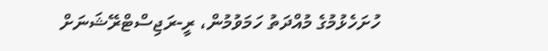ހުށަހެޅުމުގެ މުއްދަތު ހަމަވުމުން، ރީ-ރަޖިސްޓްރޭޝަނަށް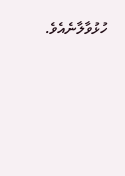ހުޅުވާލާނެއެވެ.